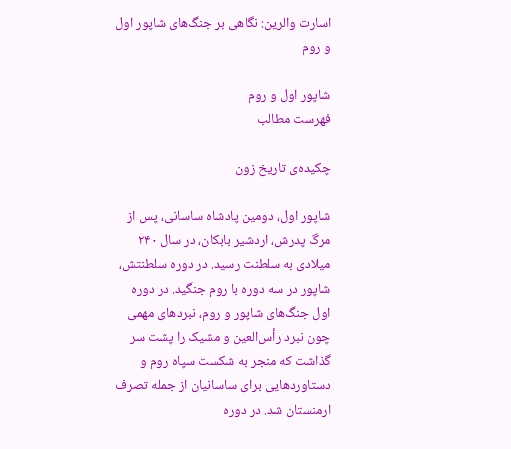اسارت والرین: نگاهی بر جنگ‌های شاپور اول و روم

شاپور اول و روم
فهرست مطالب

چکیده‌ی تاریخ زون

شاپور اول، دومین پادشاه ساسانی، پس از مرگ پدرش، اردشیر بابکان، در سال ۲۴۰ میلادی به سلطنت رسید. در دوره سلطنتش، شاپور در سه دوره با روم جنگید. در دوره اول جنگ‌های شاپور و روم، نبردهای مهمی چون نبرد رأس‌العین و مشیک را پشت سر گذاشت که منجر به شکست سپاه روم و دستاوردهایی برای ساسانیان از جمله تصرف ارمنستان شد. در دوره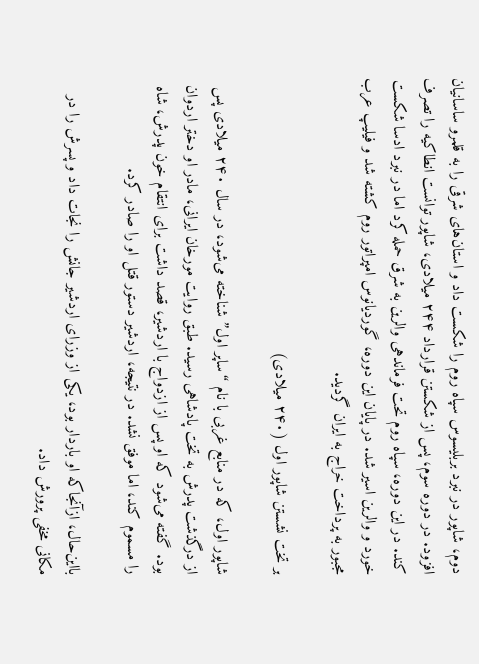دوم، شاپور در نبرد بربلیسوس سپاه روم را شکست داد و استان‌های شرقی را به قلمرو ساسانیان افزود. در دوره سوم، پس از شکستن قرارداد ۲۴۴ میلادی، شاپور توانست انطاکیه را تصرف کند. در این دوره، سپاه روم تحت فرماندهی والرین به شرق حمله کرد اما در نبرد ادسا شکست خورد و والرین اسیر شد. در پایان این دوره، گوردیانوس امپراتور روم کشته شد و فیلیپ عرب مجبور به پرداخت خراج به ایران گردید.

بر تخت نشستن شاپور اول (۲۴۰ میلادی)

شاپور اول، که در منابع غربی با نام “ساپر اول” شناخته می‌شود، در سال ۲۴۰ میلادی پس از درگذشت پدرش به تخت پادشاهی رسید. طبق روایت مورخان ایرانی، مادر او دختر اردوان بود. گفته می‌شود که او پس از ازدواج با اردشیر، قصد داشت برای انتقام خون پدرش، شاه را مسموم کند، اما موفق نشد. در نتیجه، اردشیر دستور قتل او را صادر کرد.

بااین‌حال، ازآنجاکه او باردار بود، یکی از وزرای اردشیر جانش را نجات داد و پسرش را در مکانی مخفی پرورش داد.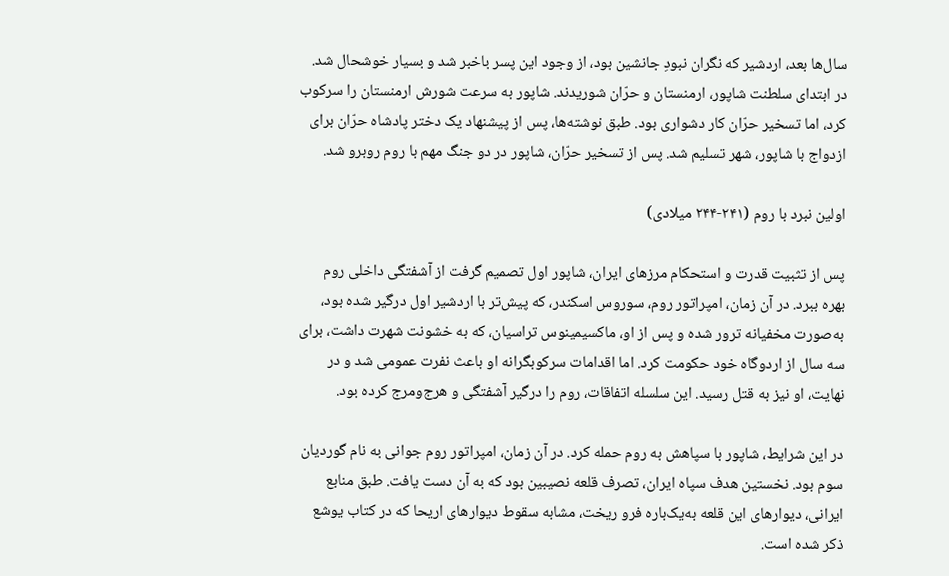سال‌ها بعد، اردشیر که نگران نبودِ جانشین بود، از وجود این پسر باخبر شد و بسیار خوشحال شد. در ابتدای سلطنت شاپور، ارمنستان و حرّان شوریدند. شاپور به سرعت شورش ارمنستان را سرکوب کرد، اما تسخیر حرّان کار دشواری بود. طبق نوشته‌ها، پس از پیشنهاد یک دختر پادشاه حرّان برای ازدواج با شاپور، شهر تسلیم شد. پس از تسخیر حرّان، شاپور در دو جنگ مهم با روم روبرو شد.

اولین نبرد با روم (۲۴۱-۲۴۴ میلادی)

پس از تثبیت قدرت و استحکام مرزهای ایران، شاپور اول تصمیم گرفت از آشفتگی داخلی روم بهره ببرد. در آن زمان، امپراتور روم، سوروس اسکندر، که پیش‌تر با اردشیر اول درگیر شده بود، به‌صورت مخفیانه ترور شده و پس از او، ماکسیمینوس تراسیان، که به خشونت شهرت داشت، برای سه سال از اردوگاه خود حکومت کرد. اما اقدامات سرکوبگرانه او باعث نفرت عمومی شد و در نهایت، او نیز به قتل رسید. این سلسله اتفاقات، روم را درگیر آشفتگی و هرج‌ومرج کرده بود.

در این شرایط، شاپور با سپاهش به روم حمله کرد. در آن زمان، امپراتور روم جوانی به نام گوردیان سوم بود. نخستین هدف سپاه ایران، تصرف قلعه نصیبین بود که به آن دست یافت. طبق منابع ایرانی، دیوارهای این قلعه به‌یک‌باره فرو ریخت، مشابه سقوط دیوارهای اریحا که در کتاب یوشع ذکر شده است.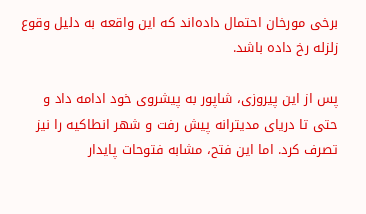برخی مورخان احتمال داده‌اند که این واقعه به دلیل وقوع زلزله رخ داده باشد.

پس از این پیروزی، شاپور به پیشروی خود ادامه داد و حتی تا دریای مدیترانه پیش رفت و شهر انطاکیه را نیز تصرف کرد. اما این فتح، مشابه فتوحات پایدار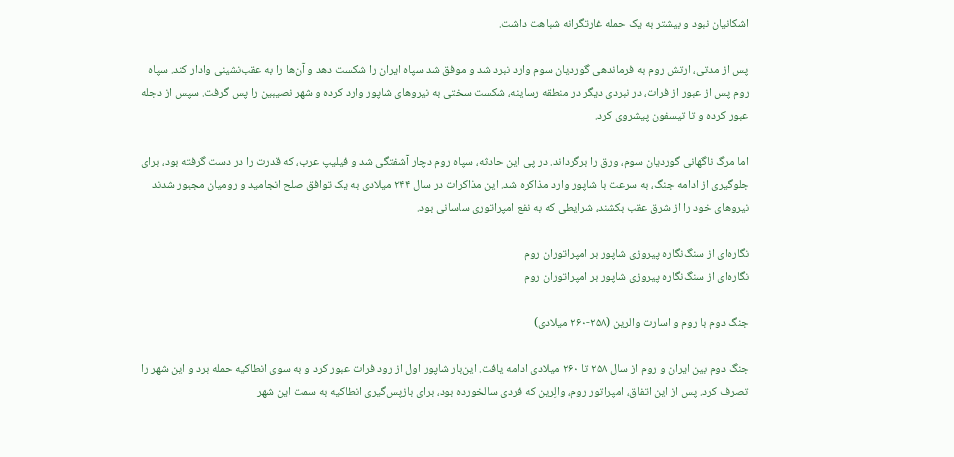اشکانیان نبود و بیشتر به یک حمله غارتگرانه شباهت داشت.

پس از مدتی، ارتش روم به فرماندهی گوردیان سوم وارد نبرد شد و موفق شد سپاه ایران را شکست دهد و آن‌ها را به عقب‌نشینی وادار کند. سپاه روم پس از عبور از فرات، در نبردی دیگر در منطقه رساینه، شکست سختی به نیروهای شاپور وارد کرده و شهر نصیبین را پس گرفت. سپس از دجله عبور کرده و تا تیسفون پیشروی کرد.

اما مرگ ناگهانی گوردیان سوم، ورق را برگرداند. در پی این حادثه، سپاه روم دچار آشفتگی شد و فیلیپ عرب، که قدرت را در دست گرفته بود، برای جلوگیری از ادامه جنگ، به سرعت با شاپور وارد مذاکره شد. این مذاکرات در سال ۲۴۴ میلادی به یک توافق صلح انجامید و رومیان مجبور شدند نیروهای خود را از شرق عقب بکشند، شرایطی که به نفع امپراتوری ساسانی بود.

نگاره‌ای از سنگ‌نگاره پیروزی شاپور بر امپراتوران روم
نگاره‌ای از سنگ‌نگاره پیروزی شاپور بر امپراتوران روم

جنگ دوم با روم و اسارت والرین (۲۵۸-۲۶۰ میلادی)

جنگ دوم بین ایران و روم از سال ۲۵۸ تا ۲۶۰ میلادی ادامه یافت. این‌بار شاپور اول از رود فرات عبور کرد و به سوی انطاکیه حمله برد و این شهر را تصرف کرد. پس از این اتفاق، امپراتور روم، والِرین که فردی سالخورده بود، برای بازپس‌گیری انطاکیه به سمت این شهر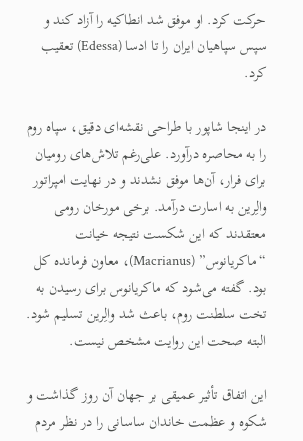حرکت کرد. او موفق شد انطاکیه را آزاد کند و سپس سپاهیان ایران را تا ادسا (Edessa) تعقیب کرد.

در اینجا شاپور با طراحی نقشه‌ای دقیق، سپاه روم را به محاصره درآورد. علی‌رغم تلاش‌های رومیان برای فرار، آن‌ها موفق نشدند و در نهایت امپراتور والِرین به اسارت درآمد. برخی مورخان رومی معتقدند که این شکست نتیجه خیانت “ماکریانوس” (Macrianus)، معاون فرمانده کل بود. گفته می‌شود که ماکریانوس برای رسیدن به تخت سلطنت روم، باعث شد والِرین تسلیم شود. البته صحت این روایت مشخص نیست.

این اتفاق تأثیر عمیقی بر جهان آن روز گذاشت و شکوه و عظمت خاندان ساسانی را در نظر مردم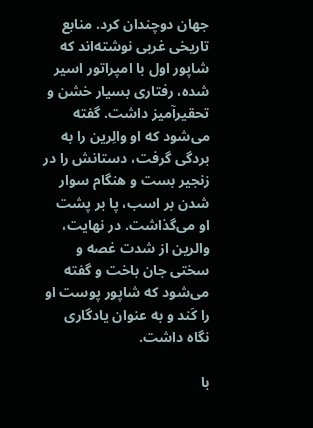جهان دوچندان کرد. منابع تاریخی غربی نوشته‌اند که شاپور اول با امپراتور اسیر شده، رفتاری بسیار خشن و تحقیرآمیز داشت. گفته می‌شود که او والِرین را به بردگی گرفت، دستانش را در زنجیر بست و هنگام سوار شدن بر اسب، پا بر پشت او می‌گذاشت. در نهایت، والرین از شدت غصه و سختی جان باخت و گفته می‌شود که شاپور پوست او را کَند و به عنوان یادگاری نگاه داشت.

با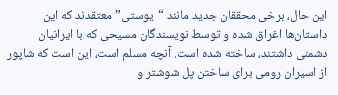این حال، برخی محققان جدید مانند “یوستی” معتقدند که این داستان‌ها اغراق شده و توسط نویسندگان مسیحی که با ایرانیان دشمنی داشتند، ساخته شده است. آنچه مسلم است، این است که شاپور از اسیران رومی برای ساختن پل شوشتر و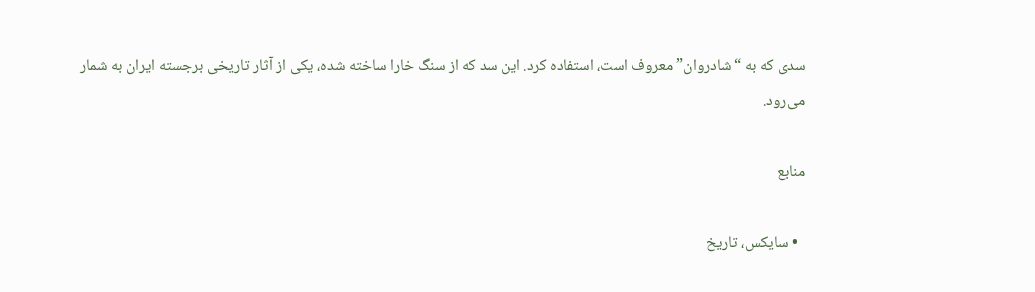سدی که به “شادروان” معروف است، استفاده کرد. این سد که از سنگ خارا ساخته شده، یکی از آثار تاریخی برجسته ایران به شمار می‌رود.

منابع

  • سایکس، تاریخ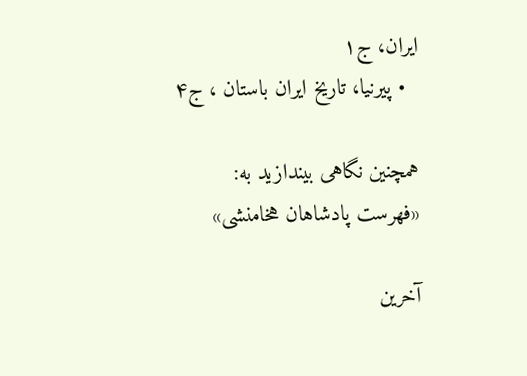ایران، ج۱
  • پیرنیا، تاریخ ایران باستان ، ج۴

همچنین نگاهی بیندازید به:
«فهرست پادشاهان هخامنشی»

آخرین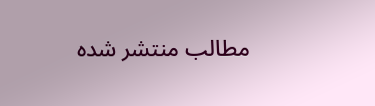مطالب منتشر شده